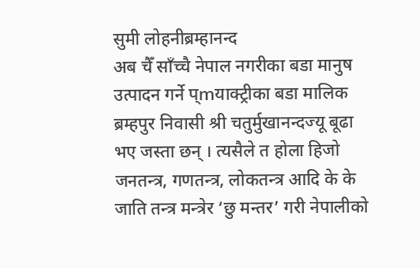सुमी लोहनीब्रम्हानन्द
अब चैँ साँच्चै नेपाल नगरीका बडा मानुष उत्पादन गर्ने प्mयाक्ट्रीका बडा मालिक ब्रम्हपुर निवासी श्री चतुर्मुखानन्दज्यू बूढा भए जस्ता छन् । त्यसैले त होला हिजो जनतन्त्र, गणतन्त्र, लोकतन्त्र आदि के के जाति तन्त्र मन्त्रेर ‘छु मन्तर’ गरी नेपालीको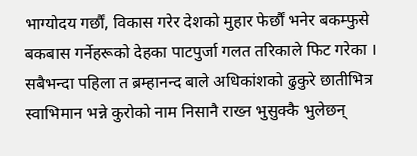भाग्योदय गर्छौं, विकास गरेर देशको मुहार फेर्छौं भनेर बकम्फुसे बकबास गर्नेहरूको देहका पाटपुर्जा गलत तरिकाले फिट गरेका । सबैभन्दा पहिला त ब्रम्हानन्द बाले अधिकांशको ढुकुरे छातीभित्र स्वाभिमान भन्ने कुरोको नाम निसानै राख्न भुसुक्कै भुलेछन्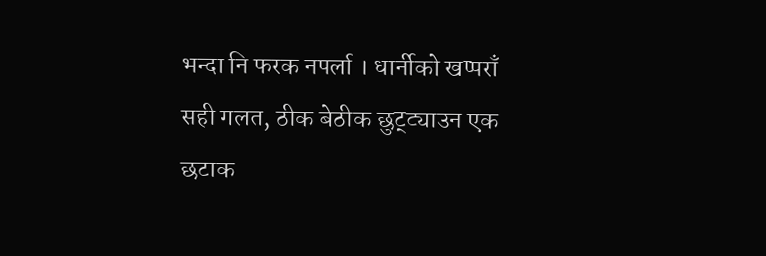भन्दा नि फरक नपर्ला । धार्नीको खप्पराँ सही गलत, ठीक बेठीक छुट्ट्याउन एक छटाक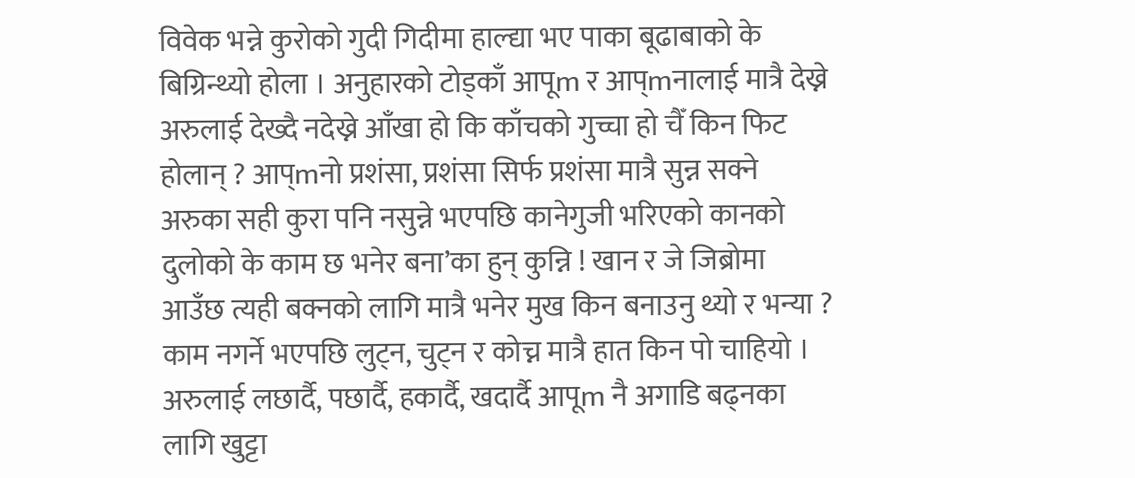विवेक भन्ने कुरोको गुदी गिदीमा हाल्द्या भए पाका बूढाबाको के बिग्रिन्थ्यो होला । अनुहारको टोड्काँ आपूm र आप्mनालाई मात्रै देख्ने अरुलाई देख्दै नदेख्ने आँखा हो कि काँचको गुच्चा हो चैँ किन फिट होलान् ? आप्mनो प्रशंसा, प्रशंसा सिर्फ प्रशंसा मात्रै सुन्न सक्ने अरुका सही कुरा पनि नसुन्ने भएपछि कानेगुजी भरिएको कानको दुलोको के काम छ भनेर बना’का हुन् कुन्नि ! खान र जे जिब्रोमा आउँछ त्यही बक्नको लागि मात्रै भनेर मुख किन बनाउनु थ्यो र भन्या ? काम नगर्ने भएपछि लुट्न, चुट्न र कोच्न मात्रै हात किन पो चाहियो । अरुलाई लछार्दै, पछार्दै, हकार्दै, खदार्दै आपूm नै अगाडि बढ्नका लागि खुट्टा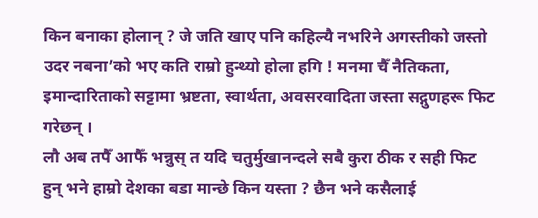किन बनाका होलान् ? जे जति खाए पनि कहिल्यै नभरिने अगस्तीको जस्तो उदर नबना’को भए कति राम्रो हुन्थ्यो होला हगि ! मनमा चैँ नैतिकता, इमान्दारिताको सट्टामा भ्रष्टता, स्वार्थता, अवसरवादिता जस्ता सद्गुणहरू फिट गरेछन् ।
लौ अब तपैँ आफैँ भन्नुस् त यदि चतुर्मुखानन्दले सबै कुरा ठीक र सही फिट हुन् भने हाम्रो देशका बडा मान्छे किन यस्ता ? छैन भने कसैलाई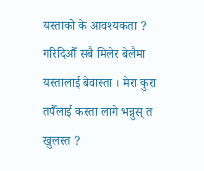यस्ताको के आवश्यकता ? गरिदिऔँ सबै मिलेर बेलैमा यस्तालाई बेवास्ता । मेरा कुरा तपैँलाई कस्ता लागे भन्नुस् त खुलस्त ?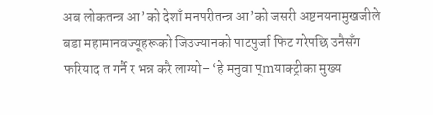अब लोकतन्त्र आ’को देशाँ मनपरीतन्त्र आ’को जसरी अष्टनयनामुखजीले बडा महामानवज्यूहरूको जिउज्यानको पाटपुर्जा फिट गरेपछि उनैसँग फरियाद त गर्नै र भन्न करै लाग्यो– ‘हे मनुवा प्mयाक्ट्रीका मुख्य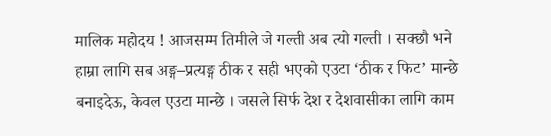मालिक महोदय ! आजसम्म तिमीले जे गल्ती अब त्यो गल्ती । सक्छौ भने हाम्रा लागि सब अङ्ग–प्रत्यङ्ग ठीक र सही भएको एउटा ‘ठीक र फिट’ मान्छे बनाइदेऊ, केवल एउटा मान्छे । जसले सिर्फ देश र देशवासीका लागि काम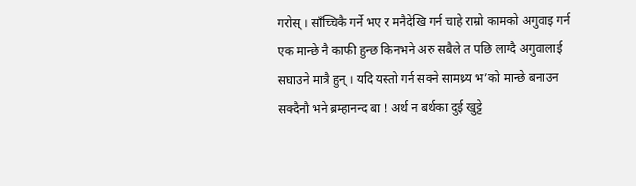गरोस् । साँच्चिकै गर्ने भए र मनैदेखि गर्न चाहे राम्रो कामको अगुवाइ गर्न एक मान्छे नै काफी हुन्छ किनभने अरु सबैले त पछि लाग्दै अगुवालाई सघाउने मात्रै हुन् । यदि यस्तो गर्न सक्ने सामथ्र्य भ’को मान्छे बनाउन सक्दैनौ भने ब्रम्हानन्द बा ! अर्थ न बर्थका दुई खुट्टे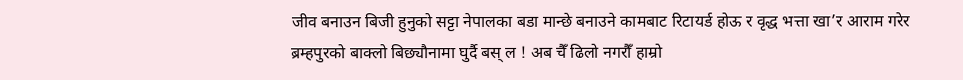जीव बनाउन बिजी हुनुको सट्टा नेपालका बडा मान्छे बनाउने कामबाट रिटायर्ड होऊ र वृद्ध भत्ता खा’र आराम गरेर ब्रम्हपुरको बाक्लो बिछ्यौनामा घुर्दै बस् ल ! अब चैँ ढिलो नगरौँ हाम्रो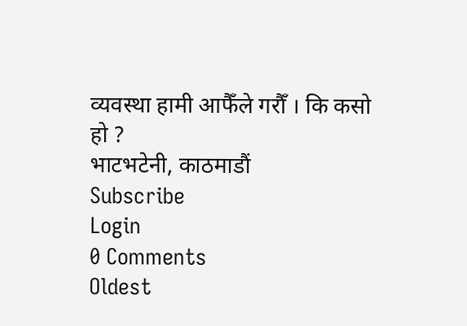व्यवस्था हामी आफैँले गरौँ । कि कसो हो ?
भाटभटेनी, काठमाडौं
Subscribe
Login
0 Comments
Oldest